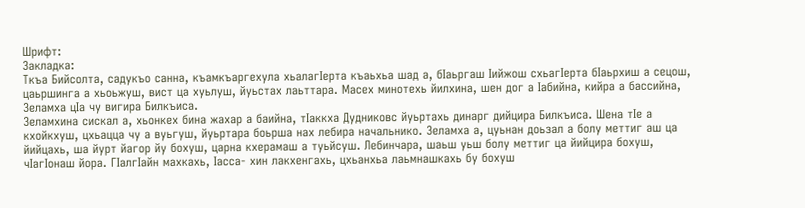Шрифт:
Закладка:
Ткъа Бийсолта, садукъо санна, къамкъаргехула хьалагIерта къаьхьа шад а, бIаьргаш Iийжош схьагIерта бIаьрхиш а сецош, цаьршинга а хьоьжуш, вист ца хуьлуш, йуьстах лаьттара. Масех минотехь йилхина, шен дог а Iабийна, кийра а бассийна, Зеламха цIа чу вигира Билкъиса.
Зеламхина сискал а, хьонкех бина жахар а баийна, тIаккха Дудниковс йуьртахь динарг дийцира Билкъиса. Шена тIе а кхойкхуш, цхьацца чу а вуьгуш, йуьртара боьрша нах лебира начальнико. Зеламха а, цуьнан доьзал а болу меттиг аш ца йийцахь, ша йурт йагор йу бохуш, царна кхерамаш а туьйсуш. Лебинчара, шаьш уьш болу меттиг ца йийцира бохуш, чIагIонаш йора. ГIалгIайн махкахь, Iасса- хин лакхенгахь, цхьанхьа лаьмнашкахь бу бохуш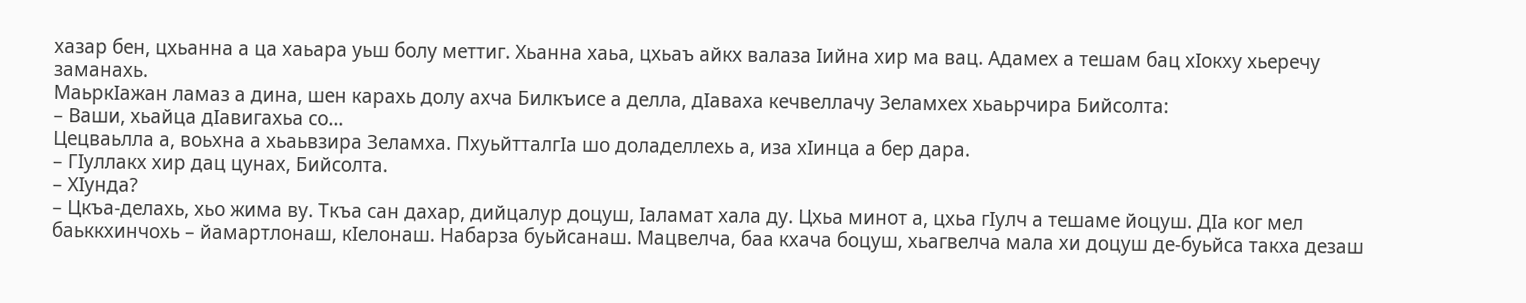хазар бен, цхьанна а ца хаьара уьш болу меттиг. Хьанна хаьа, цхьаъ айкх валаза Iийна хир ма вац. Адамех а тешам бац хIокху хьеречу заманахь.
МаьркIажан ламаз а дина, шен карахь долу ахча Билкъисе а делла, дIаваха кечвеллачу Зеламхех хьаьрчира Бийсолта:
– Ваши, хьайца дIавигахьа со…
Цецваьлла а, воьхна а хьаьвзира Зеламха. ПхуьйтталгIа шо доладеллехь а, иза хIинца а бер дара.
– ГIуллакх хир дац цунах, Бийсолта.
– ХIунда?
– Цкъа-делахь, хьо жима ву. Ткъа сан дахар, дийцалур доцуш, Iаламат хала ду. Цхьа минот а, цхьа гIулч а тешаме йоцуш. ДIа ког мел баьккхинчохь – йамартлонаш, кIелонаш. Набарза буьйсанаш. Мацвелча, баа кхача боцуш, хьагвелча мала хи доцуш де-буьйса такха дезаш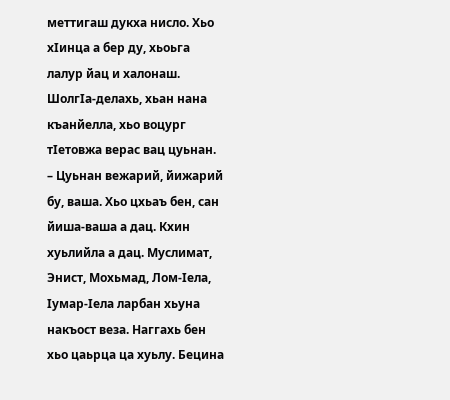меттигаш дукха нисло. Хьо хIинца а бер ду, хьоьга лалур йац и халонаш. ШолгIа-делахь, хьан нана къанйелла, хьо воцург тIетовжа верас вац цуьнан.
– Цуьнан вежарий, йижарий бу, ваша. Хьо цхьаъ бен, сан йиша-ваша а дац. Кхин хуьлийла а дац. Муслимат, Энист, Мохьмад, Лом-Iела, Iумар-Iела ларбан хьуна накъост веза. Наггахь бен хьо цаьрца ца хуьлу. Бецина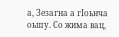а, Зезагна а гIоьнча оьшу. Со жима вац,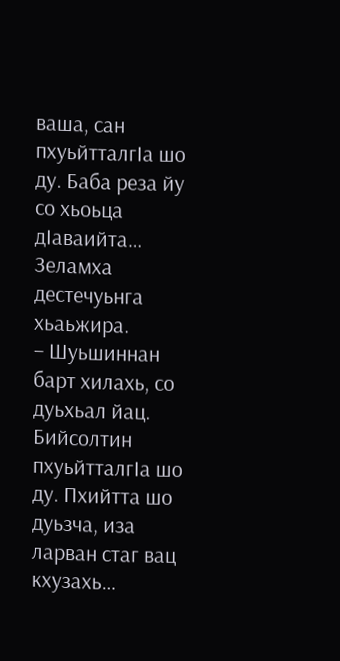ваша, сан пхуьйтталгIа шо ду. Баба реза йу со хьоьца дIаваийта…
Зеламха дестечуьнга хьаьжира.
– Шуьшиннан барт хилахь, со дуьхьал йац. Бийсолтин пхуьйтталгIа шо ду. Пхийтта шо дуьзча, иза ларван стаг вац кхузахь…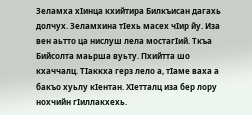Зеламха хIинца кхийтира Билкъисан дагахь долчух. Зеламхина тIехь масех чIир йу. Иза вен аьтто ца нислуш лела мостагIий. Ткъа Бийсолта маьрша вуьту. Пхийтта шо кхаччалц. ТIаккха герз лело а, тIаме ваха а бакъо хуьлу кIентан. ХIетталц иза бер лору нохчийн гIиллакхехь.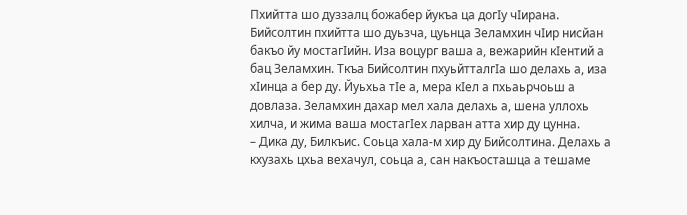Пхийтта шо дуззалц божабер йукъа ца догIу чIирана. Бийсолтин пхийтта шо дуьзча, цуьнца Зеламхин чIир нисйан бакъо йу мостагIийн. Иза воцург ваша а, вежарийн кIентий а бац Зеламхин. Ткъа Бийсолтин пхуьйтталгIа шо делахь а, иза хIинца а бер ду. Йуьхьа тIе а, мера кIел а пхьаьрчоьш а довлаза. Зеламхин дахар мел хала делахь а, шена уллохь хилча, и жима ваша мостагIех ларван атта хир ду цунна.
– Дика ду, Билкъис. Соьца хала-м хир ду Бийсолтина. Делахь а кхузахь цхьа вехачул, соьца а, сан накъосташца а тешаме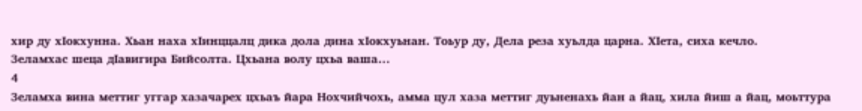хир ду хIокхунна. Хьан наха хIинццалц дика дола дина хIокхуьнан. Тоьур ду, Дела реза хуьлда царна. ХIета, сиха кечло.
Зеламхас шеца дIавигира Бийсолта. Цхьана волу цхьа ваша…
4
Зеламха вина меттиг уггар хазачарех цхьаъ йара Нохчийчохь, амма цул хаза меттиг дуьненахь йан а йац, хила йиш а йац, моьттура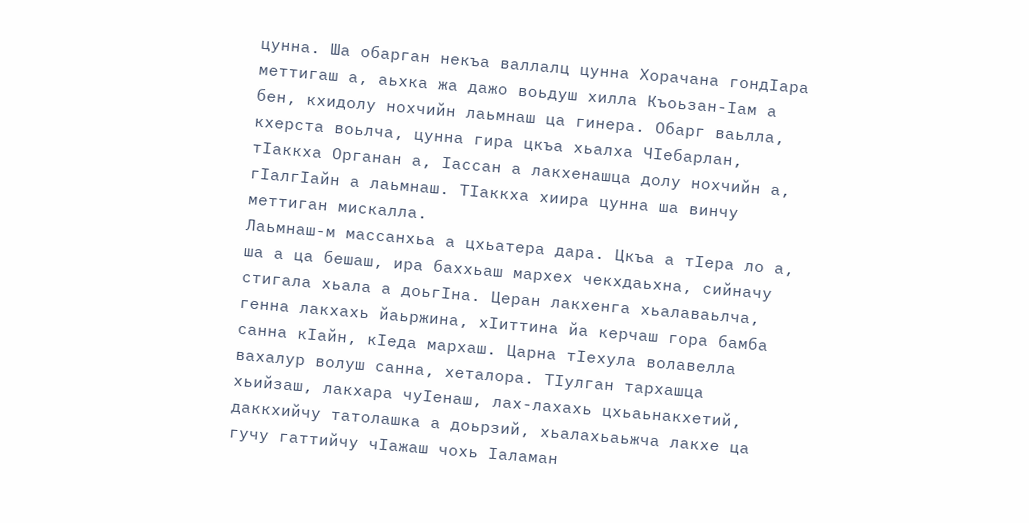цунна. Ша обарган некъа валлалц цунна Хорачана гондIара меттигаш а, аьхка жа дажо воьдуш хилла Къоьзан-Iам а бен, кхидолу нохчийн лаьмнаш ца гинера. Обарг ваьлла, кхерста воьлча, цунна гира цкъа хьалха ЧIебарлан, тIаккха Органан а, Iассан а лакхенашца долу нохчийн а, гIалгIайн а лаьмнаш. ТIаккха хиира цунна ша винчу меттиган мискалла.
Лаьмнаш-м массанхьа а цхьатера дара. Цкъа а тIера ло а, ша а ца бешаш, ира баххьаш мархех чекхдаьхна, сийначу стигала хьала а доьгIна. Церан лакхенга хьалаваьлча, генна лакхахь йаьржина, хIиттина йа керчаш гора бамба санна кIайн, кIеда мархаш. Царна тIехула волавелла вахалур волуш санна, хеталора. ТIулган тархашца хьийзаш, лакхара чуIенаш, лах-лахахь цхьаьнакхетий, даккхийчу татолашка а доьрзий, хьалахьаьжча лакхе ца гучу гаттийчу чIажаш чохь Iаламан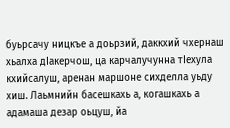буьрсачу ницкъе а доьрзий, даккхий чхернаш хьалха дIакерчош, ца карчалучунна тIехула кхийсалуш, аренан маршоне сихделла уьду хиш. Лаьмнийн басешкахь а, когашкахь а адамаша дезар оьцуш, йа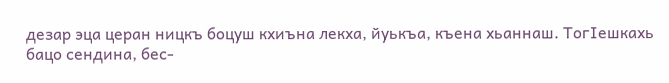дезар эца церан ницкъ боцуш кхиъна лекха, йуькъа, къена хьаннаш. ТогIешкахь бацо сендина, бес-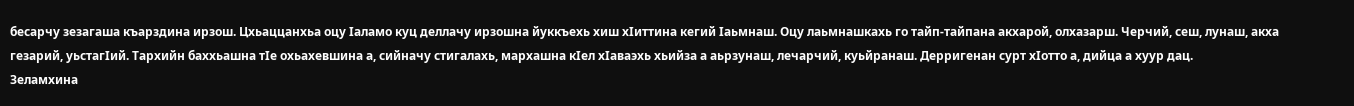бесарчу зезагаша къарздина ирзош. Цхьаццанхьа оцу Iаламо куц деллачу ирзошна йуккъехь хиш хIиттина кегий Iаьмнаш. Оцу лаьмнашкахь го тайп-тайпана акхарой, олхазарш. Черчий, сеш, лунаш, акха гезарий, уьстагIий. Тархийн баххьашна тIе охьахевшина а, сийначу стигалахь, мархашна кIел хIаваэхь хьийза а аьрзунаш, лечарчий, куьйранаш. Дерригенан сурт хIотто а, дийца а хуур дац.
Зеламхина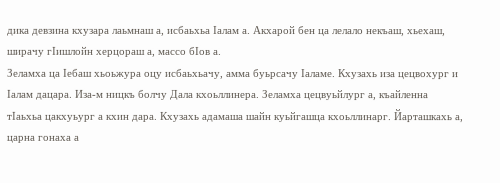дика девзина кхузара лаьмнаш а, исбаьхьа Iалам а. Акхарой бен ца лелало некъаш, хьехаш, ширачу гIишлойн херцораш а, массо бIов а.
Зеламха ца Iебаш хьоьжура оцу исбаьхьачу, амма буьрсачу Iаламе. Кхузахь иза цецвохург и Iалам дацара. Иза-м ницкъ болчу Дала кхоьллинера. Зеламха цецвуьйлург а, къайленна тIaьхьa цакхуьург а кхин дара. Кхузахь адамаша шайн куьйгашца кхоьллинарг. Йарташкахь а, царна гонаха а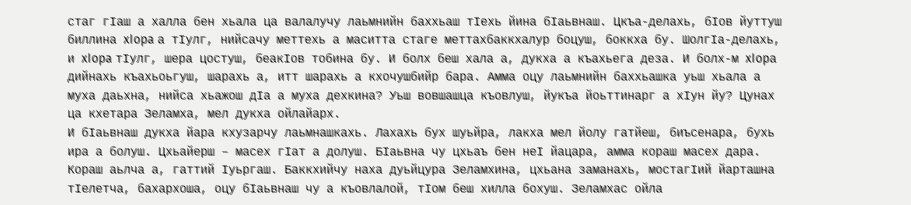стаг гIаш а халла бен хьала ца валалучу лаьмнийн баххьаш тIехь йина бIаьвнаш. Цкъа-делахь, бIов йуттуш биллина xIopa а тIулг, нийсачу меттехь а маситта стаге меттахбаккхалур боцуш, боккха бу. ШолгIа-делахь, и xIopa тIулг, шера цостуш, беакIов тобина бу. И болх беш хала а, дукха а къахьега деза. И болх-м xIopа дийнахь къахьоьгуш, шарахь а, итт шарахь а кхочушбийр бара. Амма оцу лаьмнийн баххьашка уьш хьала а муха даьхна, нийса хьажош дIа а муха дехкина? Уьш вовшашца къовлуш, йукъа йоьттинарг а хIун йу? Цунах ца кхетара Зеламха, мел дукха ойлайарх.
И бIаьвнаш дукха йара кхузарчу лаьмнашкахь. Лахахь бух шуьйра, лакха мел йолу гатйеш, биъсенара, бухь ира а болуш. Цхьайерш – масех гIат а долуш. БIаьвна чу цхьаъ бен неI йацара, амма кораш масех дара. Кораш аьлча а, гаттий Iуьргаш. Баккхийчу наха дуьйцура Зеламхина, цхьана заманахь, мостагIий йарташна тIелетча, бахархоша, оцу бIаьвнаш чу а къовлалой, тIом беш хилла бохуш. Зеламхас ойла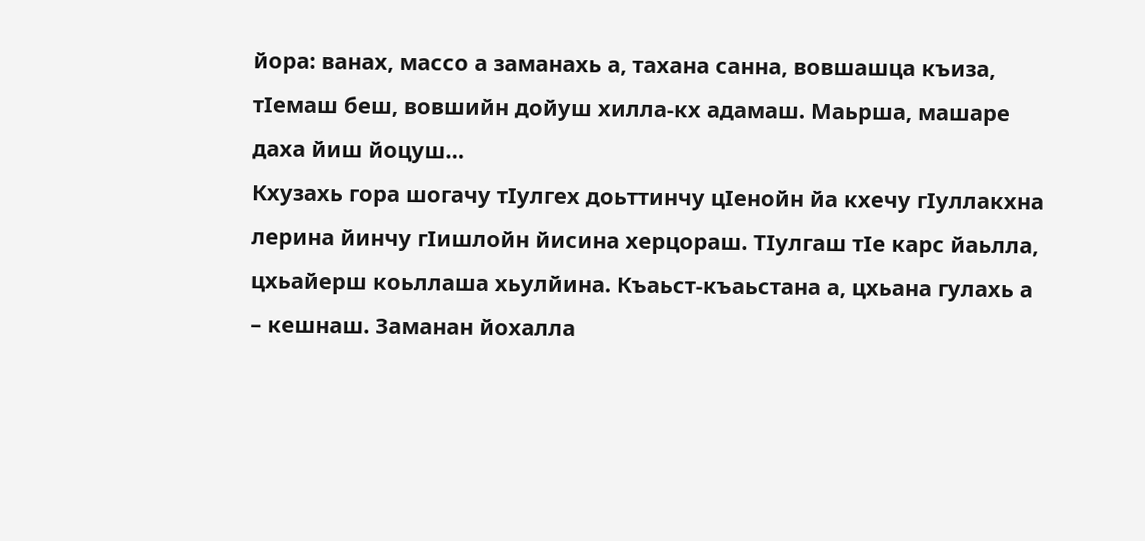йора: ванах, массо а заманахь а, тахана санна, вовшашца къиза, тIемаш беш, вовшийн дойуш хилла-кх адамаш. Маьрша, машаре даха йиш йоцуш…
Кхузахь гора шогачу тIулгех доьттинчу цIенойн йа кхечу гIуллакхна лерина йинчу гIишлойн йисина херцораш. ТIулгаш тIе карс йаьлла, цхьайерш коьллаша хьулйина. Къаьст-къаьстана а, цхьана гулахь а – кешнаш. Заманан йохалла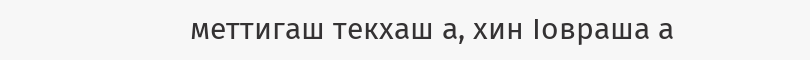меттигаш текхаш а, хин Iоврaшa а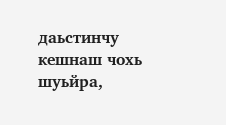даьстинчу кешнаш чохь шуьйра,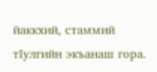йаккхий, стаммий тIулгийн экъанаш гора.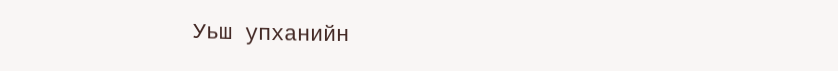Уьш упханийн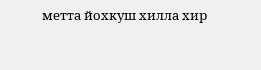метта йохкуш хилла хир